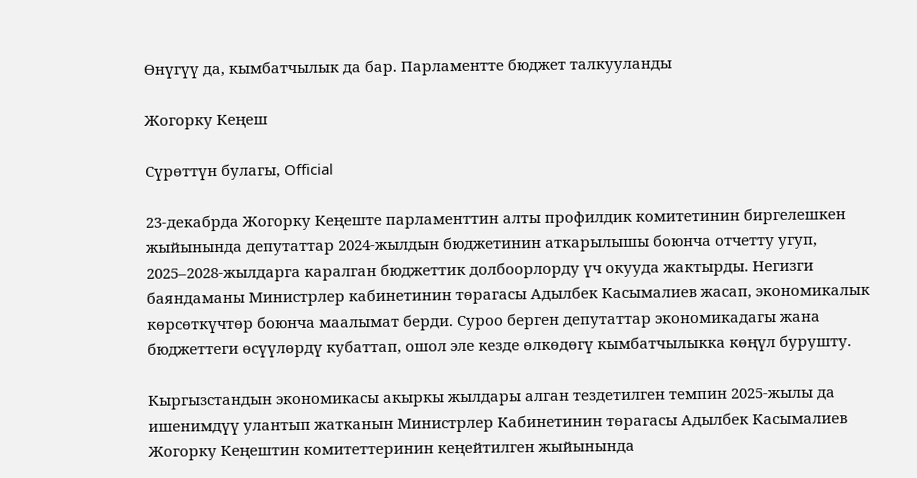Өнүгүү да, кымбатчылык да бар. Парламентте бюджет талкууланды

Жогорку Кеңеш

Сүрөттүн булагы, Official

23-декабрда Жогорку Кеңеште парламенттин алты профилдик комитетинин биргелешкен жыйынында депутаттар 2024-жылдын бюджетинин аткарылышы боюнча отчетту угуп, 2025–2028-жылдарга каралган бюджеттик долбоорлорду үч окууда жактырды. Негизги баяндаманы Министрлер кабинетинин төрагасы Адылбек Касымалиев жасап, экономикалык көрсөткүчтөр боюнча маалымат берди. Суроо берген депутаттар экономикадагы жана бюджеттеги өсүүлөрдү кубаттап, ошол эле кезде өлкөдөгү кымбатчылыкка көңүл бурушту.

Кыргызстандын экономикасы акыркы жылдары алган тездетилген темпин 2025-жылы да ишенимдүү улантып жатканын Министрлер Кабинетинин төрагасы Адылбек Касымалиев Жогорку Кеңештин комитеттеринин кеңейтилген жыйынында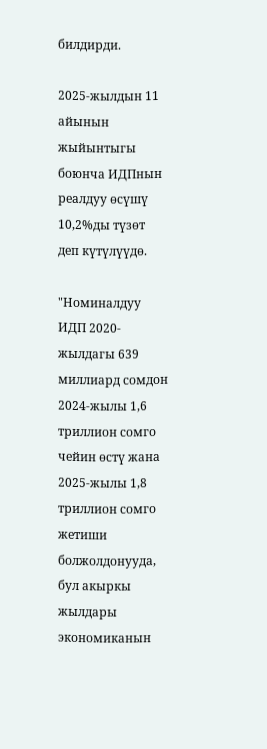билдирди.

2025-жылдын 11 айынын жыйынтыгы боюнча ИДПнын реалдуу өсүшү 10,2%ды түзөт деп күтүлүүдө.

"Номиналдуу ИДП 2020-жылдагы 639 миллиард сомдон 2024-жылы 1,6 триллион сомго чейин өстү жана 2025-жылы 1,8 триллион сомго жетиши болжолдонууда, бул акыркы жылдары экономиканын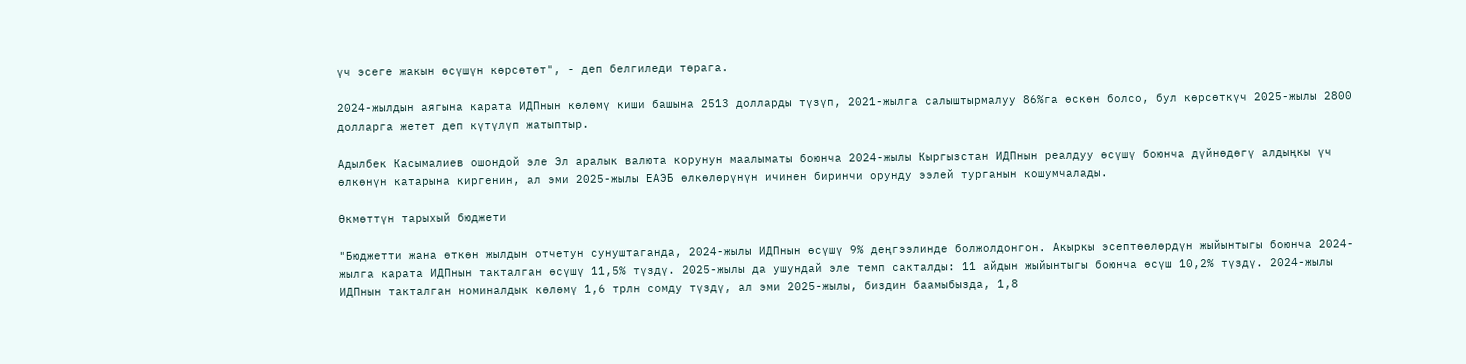үч эсеге жакын өсүшүн көрсөтөт", - деп белгиледи төрага.

2024-жылдын аягына карата ИДПнын көлөмү киши башына 2513 долларды түзүп, 2021-жылга салыштырмалуу 86%га өскөн болсо, бул көрсөткүч 2025-жылы 2800 долларга жетет деп күтүлүп жатыптыр.

Адылбек Касымалиев ошондой эле Эл аралык валюта корунун маалыматы боюнча 2024-жылы Кыргызстан ИДПнын реалдуу өсүшү боюнча дүйнөдөгү алдыңкы үч өлкөнүн катарына киргенин, ал эми 2025-жылы ЕАЭБ өлкөлөрүнүн ичинен биринчи орунду ээлей турганын кошумчалады.

Өкмөттүн тарыхый бюджети

"Бюджетти жана өткөн жылдын отчетун сунуштаганда, 2024-жылы ИДПнын өсүшү 9% деңгээлинде болжолдонгон. Акыркы эсептөөлөрдүн жыйынтыгы боюнча 2024-жылга карата ИДПнын такталган өсүшү 11,5% түздү. 2025-жылы да ушундай эле темп сакталды: 11 айдын жыйынтыгы боюнча өсүш 10,2% түздү. 2024-жылы ИДПнын такталган номиналдык көлөмү 1,6 трлн сомду түздү, ал эми 2025-жылы, биздин баамыбызда, 1,8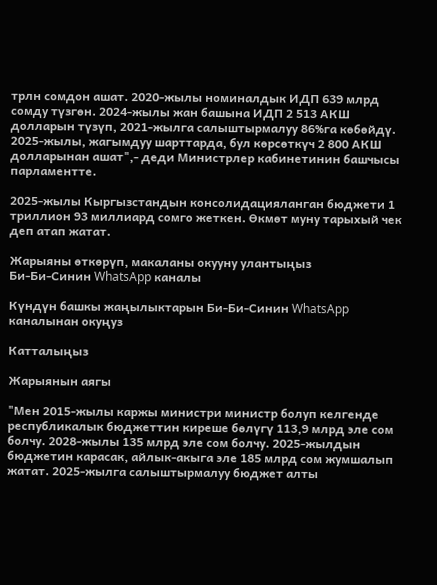трлн сомдон ашат. 2020-жылы номиналдык ИДП 639 млрд сомду түзгөн. 2024-жылы жан башына ИДП 2 513 АКШ долларын түзүп, 2021-жылга салыштырмалуу 86%га көбөйдү. 2025-жылы, жагымдуу шарттарда, бул көрсөткүч 2 800 АКШ долларынан ашат",- деди Министрлер кабинетинин башчысы парламентте.

2025-жылы Кыргызстандын консолидацияланган бюджети 1 триллион 93 миллиард сомго жеткен. Өкмөт муну тарыхый чек деп атап жатат.

Жарыяны өткөрүп, макаланы окууну улантыңыз
Би-Би-Синин WhatsApp каналы

Күндүн башкы жаңылыктарын Би-Би-Синин WhatsApp каналынан окуңуз

Катталыңыз

Жарыянын аягы

"Мен 2015-жылы каржы министри министр болуп келгенде республикалык бюджеттин киреше бөлүгү 113,9 млрд эле сом болчу. 2028-жылы 135 млрд эле сом болчу. 2025-жылдын бюджетин карасак, айлык-акыга эле 185 млрд сом жумшалып жатат. 2025-жылга салыштырмалуу бюджет алты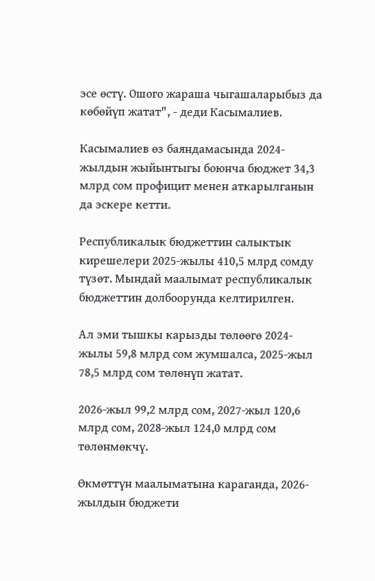эсе өстү. Ошого жараша чыгашаларыбыз да көбөйүп жатат", - деди Касымалиев.

Касымалиев өз баяндамасында 2024-жылдын жыйынтыгы боюнча бюджет 34,3 млрд сом профицит менен аткарылганын да эскере кетти.

Республикалык бюджеттин салыктык кирешелери 2025-жылы 410,5 млрд сомду түзөт. Мындай маалымат республикалык бюджеттин долбоорунда келтирилген.

Ал эми тышкы карызды төлөөгө 2024-жылы 59,8 млрд сом жумшалса, 2025-жыл 78,5 млрд сом төлөнүп жатат.

2026-жыл 99,2 млрд сом, 2027-жыл 120,6 млрд сом, 2028-жыл 124,0 млрд сом төлөнмөкчү.

Өкмөттүн маалыматына караганда, 2026-жылдын бюджети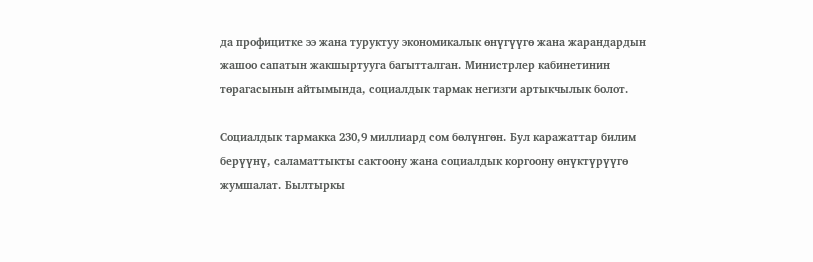да профицитке ээ жана туруктуу экономикалык өнүгүүгө жана жарандардын жашоо сапатын жакшыртууга багытталган. Министрлер кабинетинин төрагасынын айтымында, социалдык тармак негизги артыкчылык болот.

Социалдык тармакка 230,9 миллиард сом бөлүнгөн. Бул каражаттар билим берүүнү, саламаттыкты сактоону жана социалдык коргоону өнүктүрүүгө жумшалат. Былтыркы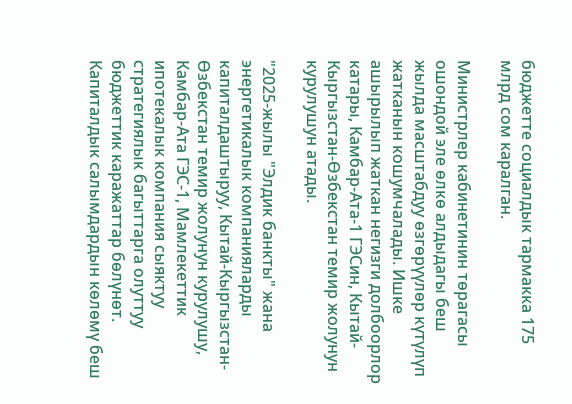бюджетте социалдык тармакка 175 млрд сом каралган.

Министрлер кабинетинин төрагасы ошондой эле өлкө алдыдагы беш жылда масштабдуу өзгөрүүлөр күтүлүп жатканын кошумчалады. Ишке ашырылып жаткан негизги долбоорлор катары, Камбар-Ата-1 ГЭСин, Кытай-Кыргызстан-Өзбекстан темир жолунун курулушун атады.

"2025-жылы "Элдик банкты" жана энергетикалык компанияларды капиталдаштыруу, Кытай-Кыргызстан-Өзбекстан темир жолунун курулушу, Камбар-Ата ГЭС-1, Мамлекеттик ипотекалык компания сыяктуу стратегиялык багыттарга олуттуу бюджеттик каражаттар бөлүнөт. Капиталдык салымдардын көлөмү беш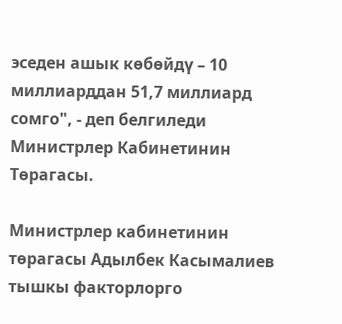эседен ашык көбөйдү – 10 миллиарддан 51,7 миллиард сомго", - деп белгиледи Министрлер Кабинетинин Төрагасы.

Министрлер кабинетинин төрагасы Адылбек Касымалиев тышкы факторлорго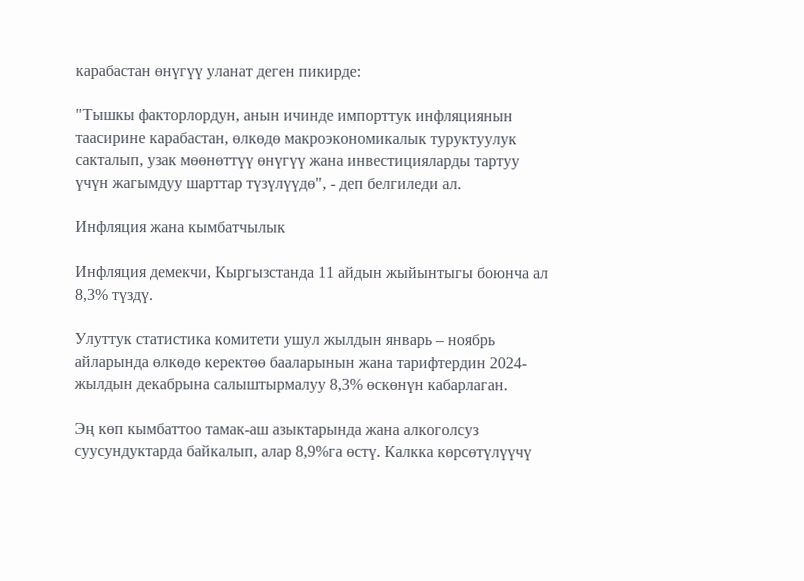карабастан өнүгүү уланат деген пикирде:

"Тышкы факторлордун, анын ичинде импорттук инфляциянын таасирине карабастан, өлкөдө макроэкономикалык туруктуулук сакталып, узак мөөнөттүү өнүгүү жана инвестицияларды тартуу үчүн жагымдуу шарттар түзүлүүдө", - деп белгиледи ал.

Инфляция жана кымбатчылык

Инфляция демекчи, Кыргызстанда 11 айдын жыйынтыгы боюнча ал 8,3% түздү.

Улуттук статистика комитети ушул жылдын январь – ноябрь айларында өлкөдө керектөө бааларынын жана тарифтердин 2024-жылдын декабрына салыштырмалуу 8,3% өскөнүн кабарлаган.

Эң көп кымбаттоо тамак-аш азыктарында жана алкоголсуз суусундуктарда байкалып, алар 8,9%га өстү. Калкка көрсөтүлүүчү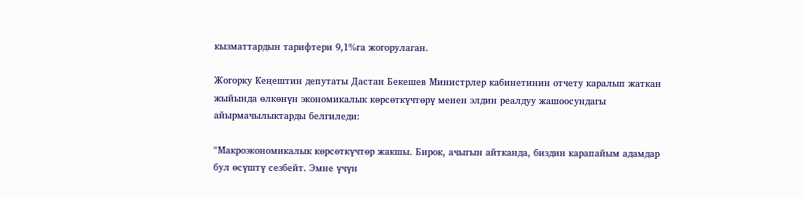кызматтардын тарифтери 9,1%га жогорулаган.

Жогорку Кеңештин депутаты Дастан Бекешев Министрлер кабинетинин отчету каралып жаткан жыйында өлкөнүн экономикалык көрсөткүчтөрү менен элдин реалдуу жашоосундагы айырмачылыктарды белгиледи:

"Макроэкономикалык көрсөткүчтөр жакшы. Бирок, ачыгын айтканда, биздин карапайым адамдар бул өсүштү сезбейт. Эмне үчүн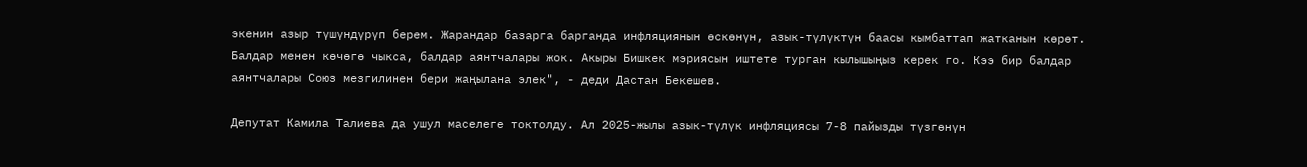экенин азыр түшүндүрүп берем. Жарандар базарга барганда инфляциянын өскөнүн, азык-түлүктүн баасы кымбаттап жатканын көрөт. Балдар менен көчөгө чыкса, балдар аянтчалары жок. Акыры Бишкек мэриясын иштете турган кылышыңыз керек го. Кээ бир балдар аянтчалары Союз мезгилинен бери жаңылана элек", - деди Дастан Бекешев.

Депутат Камила Талиева да ушул маселеге токтолду. Ал 2025-жылы азык-түлүк инфляциясы 7-8 пайызды түзгөнүн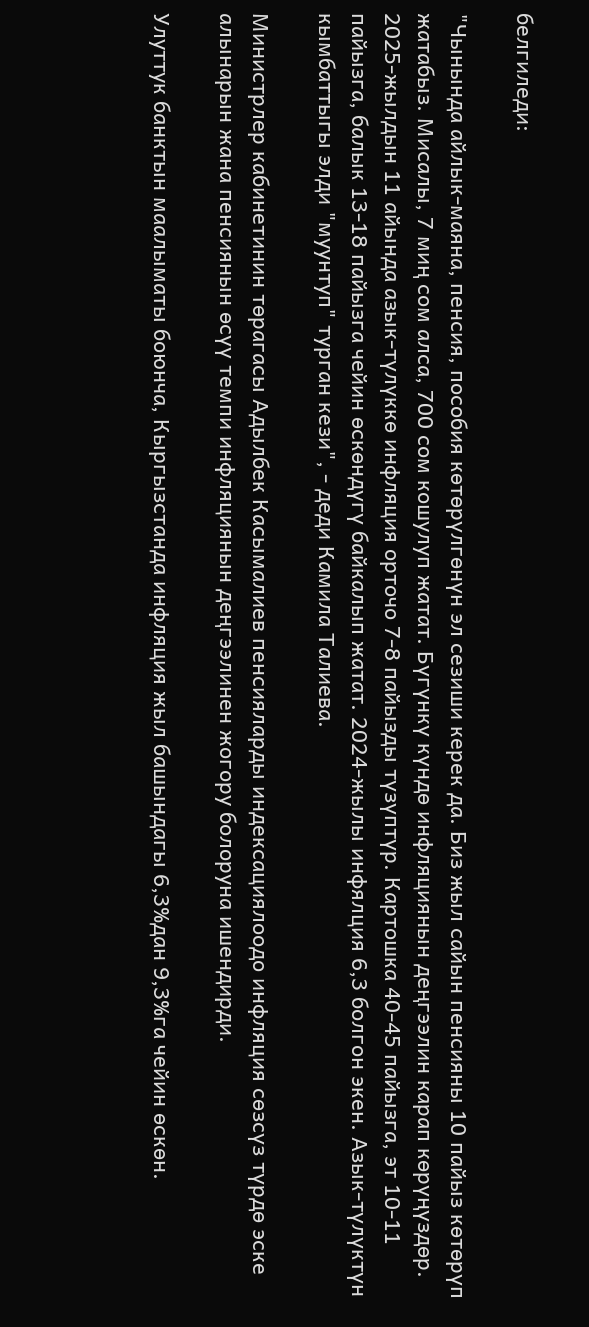белгиледи:

"Чынында айлык-маяна, пенсия, пособия көтөрүлгөнүн эл сезиши керек да. Биз жыл сайын пенсияны 10 пайыз көтөрүп жатабыз. Мисалы, 7 миң сом алса, 700 сом кошулуп жатат. Бүгүнкү күндө инфляциянын деңгээлин карап көрүңүздөр. 2025-жылдын 11 айында азык-түлүккө инфляция орточо 7-8 пайызды түзүптүр. Картошка 40-45 пайызга, эт 10-11 пайызга, балык 13-18 пайызга чейин өскөндүгү байкалып жатат. 2024-жылы инфялция 6,3 болгон экен. Азык-түлүктүн кымбаттыгы элди "муунтуп" турган кези", - деди Камила Талиева.

Министрлер кабинетинин төрагасы Адылбек Касымалиев пенсияларды индексациялоодо инфляция сөзсүз түрдө эске алынарын жана пенсиянын өсүү темпи инфляциянын деңгээлинен жогору болоруна ишендирди.

Улуттук банктын маалыматы боюнча, Кыргызстанда инфляция жыл башындагы 6,3%дан 9,3%га чейин өскөн.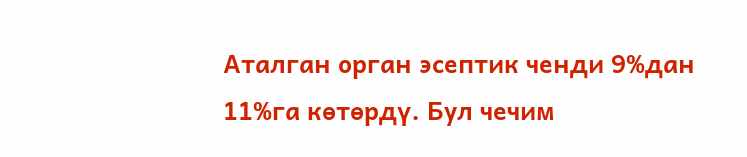Аталган орган эсептик ченди 9%дан 11%га көтөрдү. Бул чечим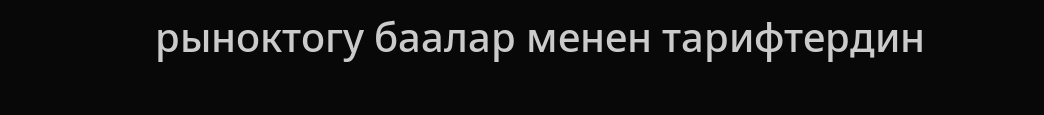рыноктогу баалар менен тарифтердин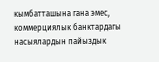кымбатташына гана эмес, коммерциялык банктардагы насыялардын пайыздык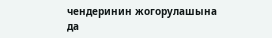чендеринин жогорулашына да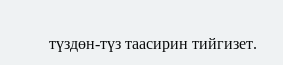түздөн-түз таасирин тийгизет.